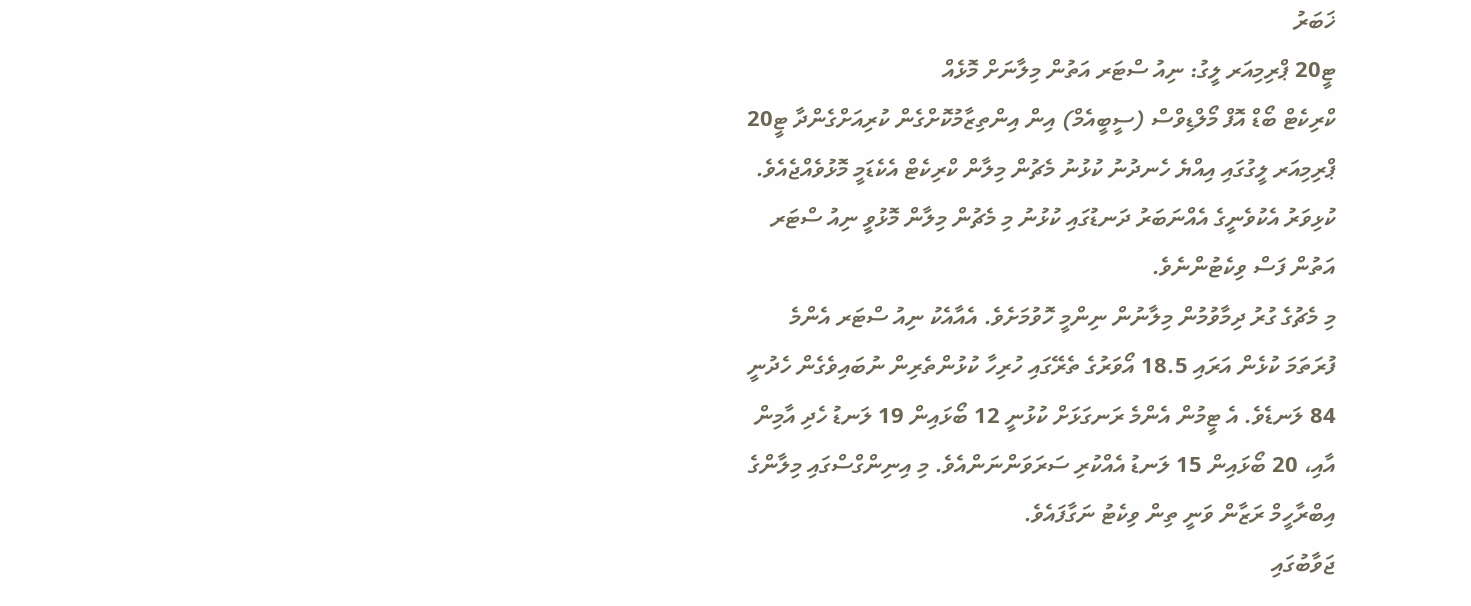ޚަބަރު
ޓީ20 ޕްރިމިއަރ ލީގު: ނިއު ސްޓަރ އަތުން މިލާނަށް މޮޅެއް
ކްރިކެޓް ބޯޑް އޮފް މޯލްޑިވްސް (ސީބީއެމް) އިން އިންތިޒާމުކޮށްގެން ކުރިއަށްގެންދާ ޓީ20 ޕްރިމިއަރ ލީގުގައި އިއްޔެ ހެނދުނު ކުޅުނު މެޗުން މިލާން ކްރިކެޓް އެކެޑަމީ މޮޅުވެއްޖެއެވެ. ކުޅިވަރު އެކުވެނީގެ އެއްނަބަރު ދަނޑުގައި ކުޅުނު މި މެޗުން މިލާން މޮޅުވީ ނިއު ސްޓަރ އަތުން ފަސް ވިކެޓުންނެވެ.
މި މެޗުގެ ގުރު ދިމާވުމުން މިލާނުން ނިންމީ ހޮވުމަށެވެ. އެއާއެކު ނިއު ސްޓަރ އެންމެ ފުރަތަމަ ކުޅެން އަރައި 18.5 އޯވަރުގެ ތެރޭގައި ހުރިހާ ކުޅުންތެރިން ނުބައިވެގެން ހެދުނީ 84 ލަނޑެވެ. އެ ޓީމުން އެންމެ ރަނގަޅަށް ކުޅުނީ 12 ބޯޅައިން 19 ލަނޑު ހެދި އާމިން އާއި، 20 ބޯޅައިން 15 ލަނޑު އެއްކުރި ސަރަވަންނަންއެވެ. މި އިނިންގްސްގައި މިލާންގެ އިބްރާހީމް ރަޒާން ވަނީ ތިން ވިކެޓު ނަގާފައެވެ.
ޖަވާބުގައި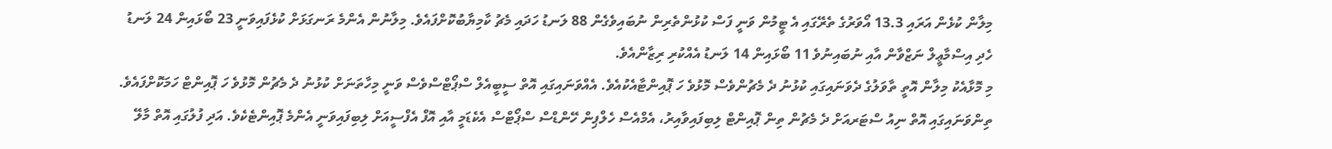މިލާން ކުޅެން އަރައި 13.3 އޯވަރުގެ ތެރޭގައި އެ ޓީމުން ވަނީ ފަސް ކުޅުންތެރިން ނުބައިވެގެން 88 ލަނޑު ހަދައި މެޗު ކާމިޔާބުކޮށްފައެވެ. މިލާނުން އެންމެ ރަނގަޅަށް ކުޅެފައިވަނީ 23 ބޯޅައިން 24 ލަނޑު ހެދި އިސްމާޢީލް ނަޒްވާން އާއި ނުބައިނުވެ 11 ބޯޅައިން 14 ލަނޑު އެއްކުރި ރިޒާންއެވެ.
މި މޮޅާއެކު މިލާން އޮތީ ތާވަލުގެ ދެވަނައިގައި ކުޅުނު ދެ މެޗުންވެސް މޮޅުވެ ހަ ޕޮއިންޓާއެކުއެވެ. އެއްވަނައިގައި އޮތް ސީބީއެލް ސްޕޯޓްސްވެސް ވަނީ މިހާތަނަށް ކުޅުނު ދެ މެޗުން މޮޅުވެ ހަ ޕޮއިންޓް ހަމަކޮށްފައެވެ. ތިންވަނައިގައި އޮތް ނިއު ސްޓަރއަށް ދެ މެޗުން ތިން ޕޮއިންޓް ލިބިފައިވާއިރު، އެމްއެސް ހެލްޕިން ހޭންޑްސް ސްޕޯޓްސް އެކެޑަމީ އާއި އޮފް އެފްސީއަށް ލިބިފައިވަނީ އެންމެ ޕޮއިންޓެކެވެ. އަދި ފުލުގައި އޮތް މާލޭ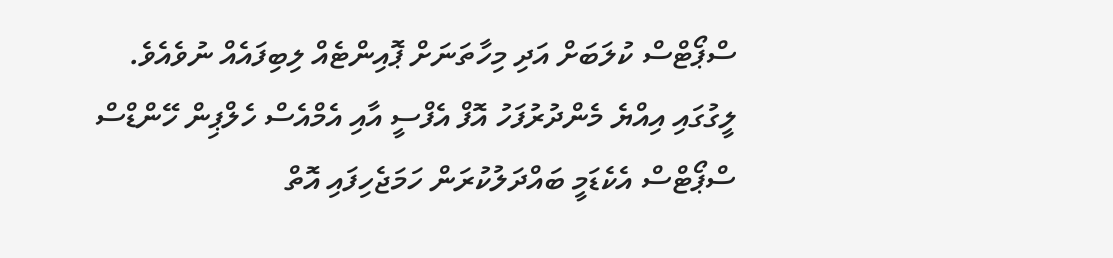ސްޕޯޓްސް ކުލަބަށް އަދި މިހާތަނަށް ޕޮއިންޓެއް ލިބިފައެއް ނުވެއެވެ.
ލީގުގައި އިއްޔެ މެންދުރުފަހު އޮފް އެފްސީ އާއި އެމްއެސް ހެލްޕިން ހޭންޑްސް ސްޕޯޓްސް އެކެޑަމީ ބައްދަލުކުރަން ހަމަޖެހިފައި އޮތް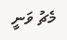މެޗު ވަނީ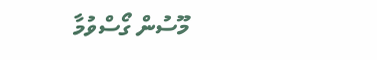މޫސުން ގޯސްވުމާ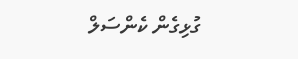ގުޅިގެން ކެންސަލް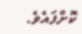ކޮށްފައެވެ.